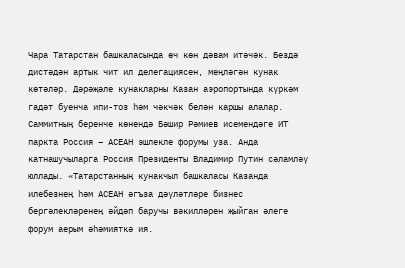Чара Татарстан башкаласында өч көн дәвам итәчәк. Бездә дистәдән артык чит ил делегациясен, меңләгән кунак көтәләр. Дәрәҗәле кунакларны Казан аэропортында күркәм гадәт буенча ипи-тоз һәм чәкчәк белән каршы алалар. Саммитның беренче көнендә Бәшир Рәмиев исемендәге ИТ паркта Россия – АСЕАН эшлекле форумы уза. Анда катнашучыларга Россия Президенты Владимир Путин сәламләү юллады. «Татарстанның кунакчыл башкаласы Казанда илебезнең һәм АСЕАН әгъза дәүләтләре бизнес бергәлекләренең әйдәп баручы вәкилләрен җыйган әлеге форум аерым әһәмияткә ия.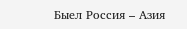Быел Россия – Азия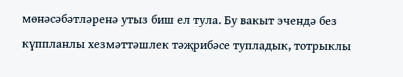мөнәсәбәтләренә утыз биш ел тула. Бу вакыт эчендә без күппланлы хезмәттәшлек тәҗрибәсе тупладык, тотрыклы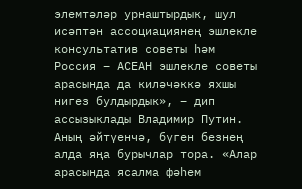элемтәләр урнаштырдык, шул исәптән ассоциациянең эшлекле консультатив советы һәм Россия – АСЕАН эшлекле советы арасында да киләчәккә яхшы нигез булдырдык», – дип ассызыклады Владимир Путин.
Аның әйтүенчә, бүген безнең алда яңа бурычлар тора. «Алар арасында ясалма фәһем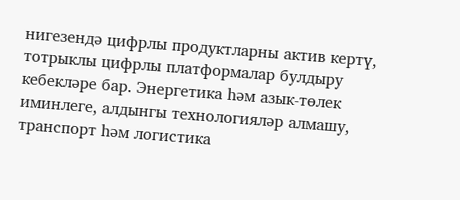нигезендә цифрлы продуктларны актив кертү, тотрыклы цифрлы платформалар булдыру кебекләре бар. Энергетика һәм азык-төлек иминлеге, алдынгы технологияләр алмашу, транспорт һәм логистика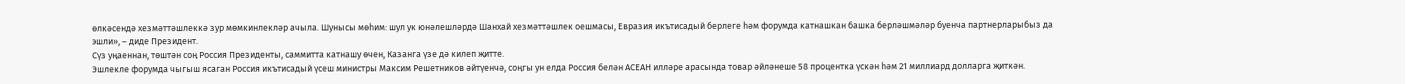өлкәсендә хезмәттәшлеккә зур мөмкинлекләр ачыла. Шунысы мөһим: шул ук юнәлешләрдә Шанхай хезмәттәшлек оешмасы, Евразия икътисадый берлеге һәм форумда катнашкан башка берләшмәләр буенча партнерларыбыз да эшли», – диде Президент.
Сүз уңаеннан, төштән соң Россия Президенты, саммитта катнашу өчен, Казанга үзе дә килеп җитте.
Эшлекле форумда чыгыш ясаган Россия икътисадый үсеш министры Максим Решетников әйтүенчә, соңгы ун елда Россия белән АСЕАН илләре арасында товар әйләнеше 58 процентка үскән һәм 21 миллиард долларга җиткән.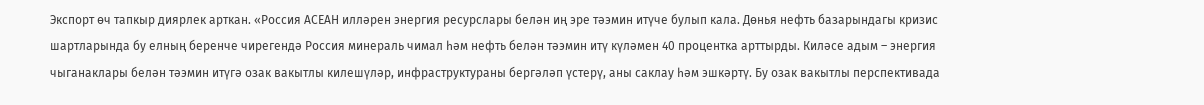Экспорт өч тапкыр диярлек арткан. «Россия АСЕАН илләрен энергия ресурслары белән иң эре тәэмин итүче булып кала. Дөнья нефть базарындагы кризис шартларында бу елның беренче чирегендә Россия минераль чимал һәм нефть белән тәэмин итү күләмен 40 процентка арттырды. Киләсе адым – энергия чыганаклары белән тәэмин итүгә озак вакытлы килешүләр, инфраструктураны бергәләп үстерү, аны саклау һәм эшкәртү. Бу озак вакытлы перспективада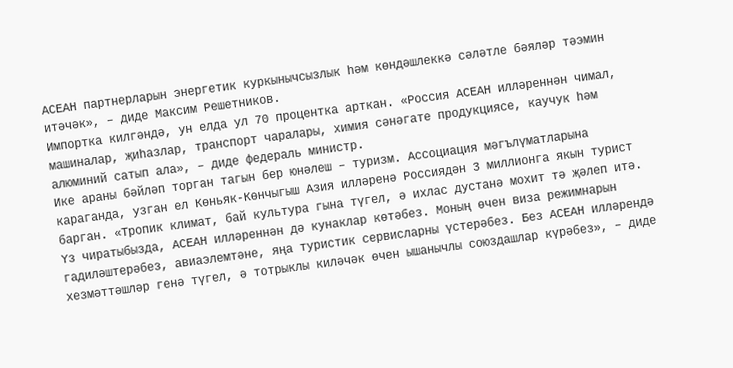АСЕАН партнерларын энергетик куркынычсызлык һәм көндәшлеккә сәләтле бәяләр тәэмин итәчәк», – диде Максим Решетников.
Импортка килгәндә, ун елда ул 70 процентка арткан. «Россия АСЕАН илләреннән чимал, машиналар, җиһазлар, транспорт чаралары, химия сәнәгате продукциясе, каучук һәм алюминий сатып ала», – диде федераль министр.
Ике араны бәйләп торган тагын бер юнәлеш – туризм. Ассоциация мәгълүматларына караганда, узган ел Көньяк-Көнчыгыш Азия илләренә Россиядән 3 миллионга якын турист барган. «Тропик климат, бай культура гына түгел, ә ихлас дустанә мохит тә җәлеп итә. Үз чиратыбызда, АСЕАН илләреннән дә кунаклар көтәбез. Моның өчен виза режимнарын гадиләштерәбез, авиаэлемтәне, яңа туристик сервисларны үстерәбез. Без АСЕАН илләрендә хезмәттәшләр генә түгел, ә тотрыклы киләчәк өчен ышанычлы союздашлар күрәбез», – диде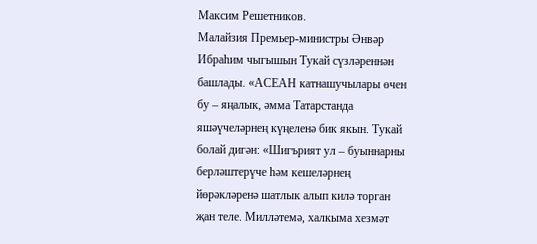Максим Решетников.
Малайзия Премьер-министры Әнвәр Ибраһим чыгышын Тукай сүзләреннән башлады. «АСЕАН катнашучылары өчен бу – яңалык, әмма Татарстанда яшәүчеләрнең күңеленә бик якын. Тукай болай дигән: «Шигърият ул – буыннарны берләштерүче һәм кешеләрнең йөрәкләренә шатлык алып килә торган җан теле. Милләтемә, халкыма хезмәт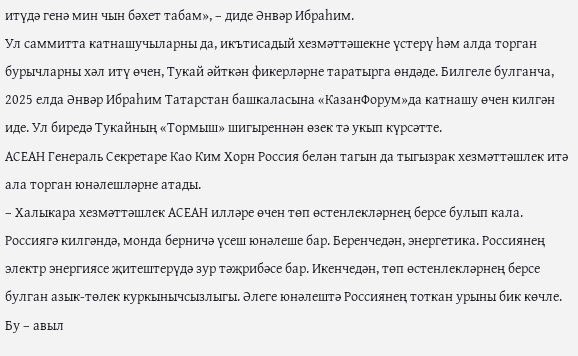итүдә генә мин чын бәхет табам», – диде Әнвәр Ибраһим.
Ул саммитта катнашучыларны да, икътисадый хезмәттәшекне үстерү һәм алда торган бурычларны хәл итү өчен, Тукай әйткән фикерләрне таратырга өндәде. Билгеле булганча, 2025 елда Әнвәр Ибраһим Татарстан башкаласына «КазанФорум»да катнашу өчен килгән иде. Ул биредә Тукайның «Тормыш» шигыреннән өзек тә укып күрсәтте.
АСЕАН Генераль Секретаре Као Ким Хорн Россия белән тагын да тыгызрак хезмәттәшлек итә ала торган юнәлешләрне атады.
– Халыкара хезмәттәшлек АСЕАН илләре өчен төп өстенлекләрнең берсе булып кала. Россиягә килгәндә, монда берничә үсеш юнәлеше бар. Беренчедән, энергетика. Россиянең электр энергиясе җитештерүдә зур тәҗрибәсе бар. Икенчедән, төп өстенлекләрнең берсе булган азык-төлек куркынычсызлыгы. Әлеге юнәлештә Россиянең тоткан урыны бик көчле. Бу – авыл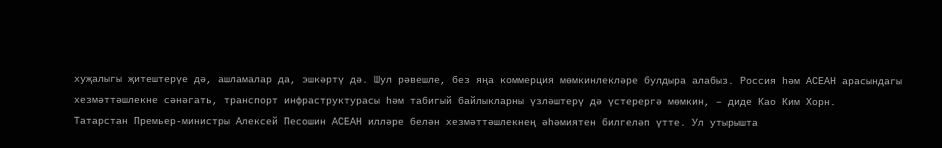хуҗалыгы җитештерүе дә, ашламалар да, эшкәртү дә. Шул рәвешле, без яңа коммерция мөмкинлекләре булдыра алабыз. Россия һәм АСЕАН арасындагы хезмәттәшлекне сәнәгать, транспорт инфраструктурасы һәм табигый байлыкларны үзләштерү дә үстерергә мөмкин, – диде Као Ким Хорн.
Татарстан Премьер-министры Алексей Песошин АСЕАН илләре белән хезмәттәшлекнең әһәмиятен билгеләп үтте. Ул утырышта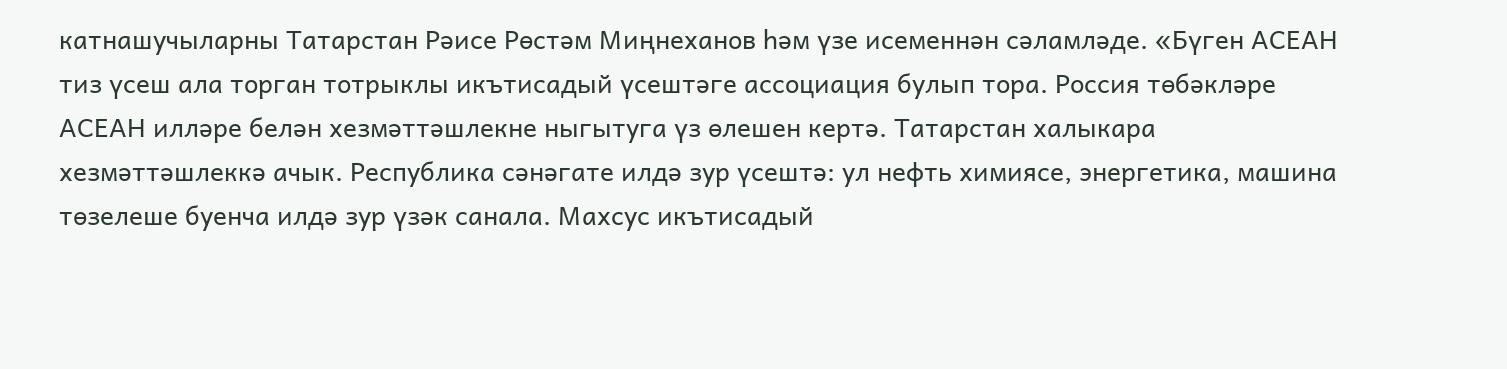катнашучыларны Татарстан Рәисе Рөстәм Миңнеханов һәм үзе исеменнән сәламләде. «Бүген АСЕАН тиз үсеш ала торган тотрыклы икътисадый үсештәге ассоциация булып тора. Россия төбәкләре АСЕАН илләре белән хезмәттәшлекне ныгытуга үз өлешен кертә. Татарстан халыкара хезмәттәшлеккә ачык. Республика сәнәгате илдә зур үсештә: ул нефть химиясе, энергетика, машина төзелеше буенча илдә зур үзәк санала. Махсус икътисадый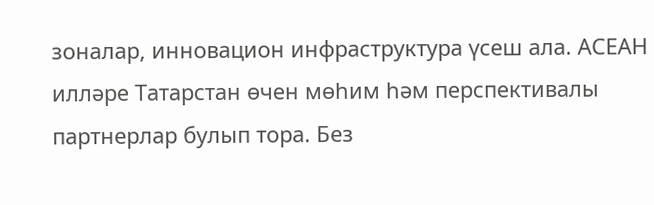зоналар, инновацион инфраструктура үсеш ала. АСЕАН илләре Татарстан өчен мөһим һәм перспективалы партнерлар булып тора. Без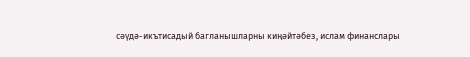сәүдә-икътисадый багланышларны киңәйтәбез, ислам финанслары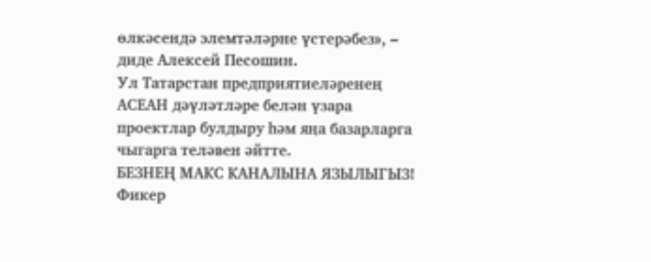өлкәсендә элемтәләрне үстерәбез», – диде Алексей Песошин.
Ул Татарстан предприятиеләренең АСЕАН дәүләтләре белән үзара проектлар булдыру һәм яңа базарларга чыгарга теләвен әйтте.
БЕЗНЕҢ МАКС КАНАЛЫНА ЯЗЫЛЫГЫЗ!
Фикер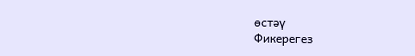өстәү
Фикерегез